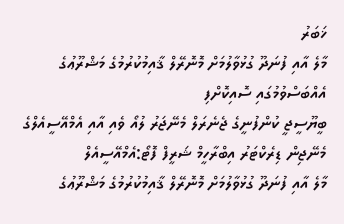ޚަބަރު
މާލެ އާއި ފުނަދޫ ގުޅުވާލުމަށް މޮނޮރޭލް ޤާއިމުކުރުމުގެ މަޝްރޫޢުގެ އެއްބަސްވުމުގައި ސޮއިކޮށްފި
ބީޔޫސީޖީ ކުންފުނީގެ ޖެނެރަލް މެނޭޖަރު ލުއޯ ވެއި އާއި އެމްއޭސީއެލްގެ މެނޭޖިން ޑިރެކްޓަރު އިބްރާހީމް ޝަރީފް ފޮޓޯ:އެމްއޭސީއެލް
މާލެ އާއި ފުނަދޫ ގުޅުވާލުމަށް މޮނޮރޭލް ޤާއިމުކުރުމުގެ މަޝްރޫޢުގެ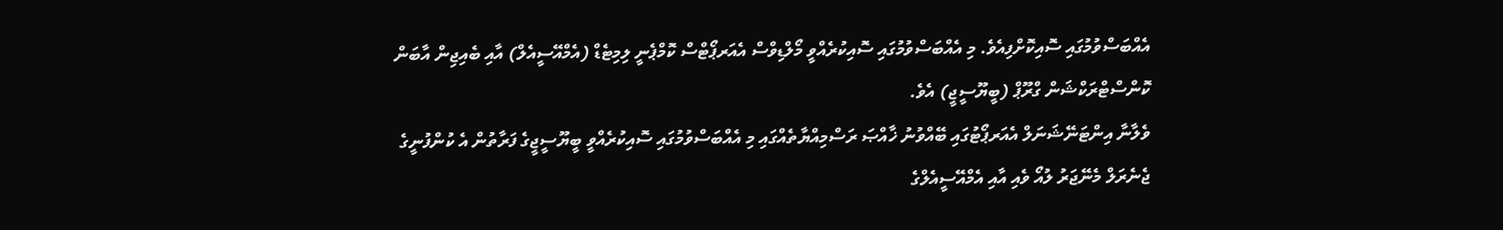އެއްބަސްވުމުގައި ސޮއިކޮށްފިއެވެ. މި އެއްބަސްވުމުގައި ސޮއިކުރެއްވީ މޯލްޑިވްސް އެއަރޕޯޓްސް ކޮމްޕެނީ ލިމިޓެޑް (އެމްއޭސީއެލް) އާއި ބެއިޖިން އާބަން ކޮންސްޓްރަކްޝަން ގްރޫޕް (ބީޔޫސީޖީ) އެވެ.
ވެލާނާ އިންޓަނޭޝަނަލް އެއަރޕޯޓުގައި ބޭއްވުނު ޚާއްޞަ ރަސްމިއްޔާތެއްގައި މި އެއްބަސްވުމުގައި ސޮއިކުރެއްވީ ބީޔޫސީޖީގެ ފަރާތުން އެ ކުންފުނީގެ ޖެނެރަލް މެނޭޖަރު ލުއޯ ވެއި އާއި އެމްއޭސީއެލްގެ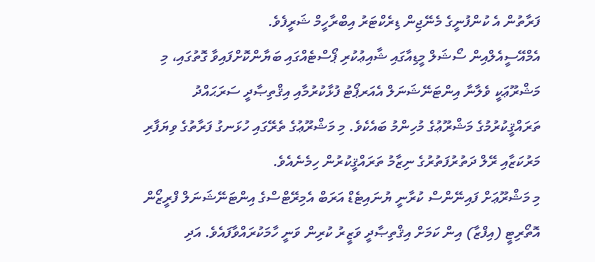ފަރާތުން އެ ކުންފުނީގެ މެނޭޖިން ޑިރެކްޓަރު އިބްރާހީމް ޝަރީފެވެ.
އެމްއޭސީއެލްއިން ސޯޝަލް މީޑިއާގައި ޝާއިޢުކުރި ޕޯސްޓެއްގައި ބަޔާންކޮށްފައިވާ ގޮތުގައި، މި މަޝްރޫޢަކީ ވެލާނާ އިންޓަނޭޝަނަލް އެއަރޕޯޓު ފުޅާކުރުމާއި އިޤްތިޞާދީ ސަރަޙައްދު ތަރައްޤީކުރުމުގެ މަޝްރޫޢުގެ މުހިންމު ބައެކެވެ. މި މަޝްރޫޢުގެ ތެރޭގައި ހުޅަނގު ފަރާތުގެ ވިޔަފާރި މަރުކަޒާއި ރޭލް ދަތުރުފަތުރުގެ ނިޒާމު ތަރައްޤީކުރުން ހިމެނެއެވެ.
މި މަޝްރޫޢަށް ފައިނޭންސް ކުރާނީ ޔުނައިޓެޑް އަރަބް އެމިރޭޓްސްގެ އިންޓަނޭޝަނަލް ފްރީޒޯން އޮތޯރިޓީ (އިފްޒާ) އިން ކަމަށް އިޤްތިޞާދީ ވަޒީރު ކުރިން ވަނީ ހާމަކުރައްވާފައެވެ. އަދި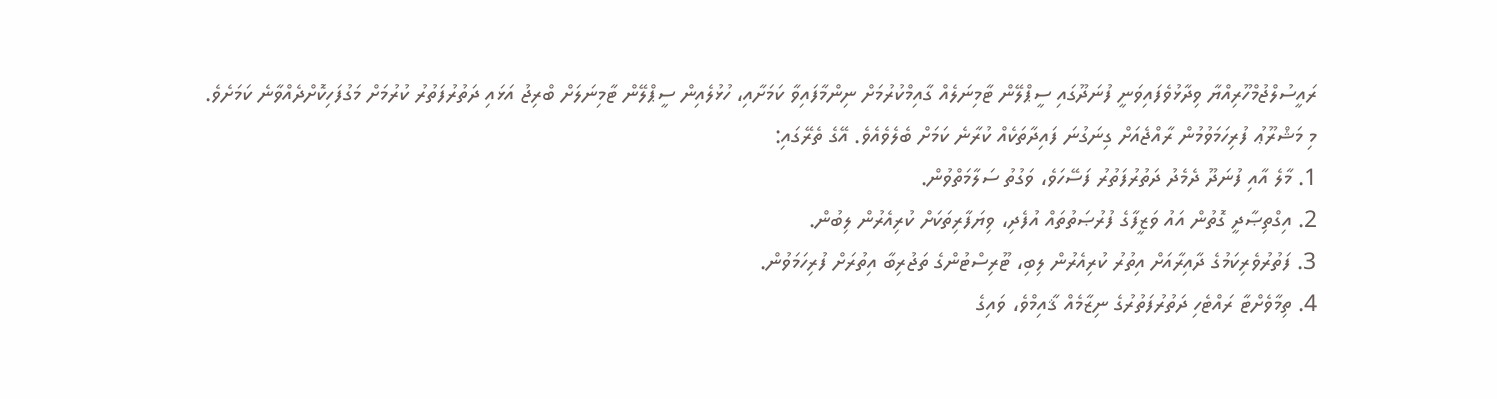ރައީސުލްޖުމްހޫރިއްޔާ ވިދާޅުވެފައިވަނީ ފުނަދޫގައި ސީޕްލޭން ޓާމިނަލެއް ގާއިމްކުރުމަށް ނިންމާފައިވާ ކަމަށާއި، ހުޅުލެއިން ސީޕްލޭން ޓާމިނަލަށް ބްރިޖު އަޅައި ދަތުރުފަތުރު ކުރުމަށް މަގުފަހިކޮށްދެއްވާނެ ކަމަށެވެ.
މި މަޝްރޫޢު ފުރިހަމަވުމުން ރާއްޖެއަށް ގިނަގުނަ ފައިދާތަކެއް ކުރާނެ ކަމަށް ބެލެވެއެވެ. އޭގެ ތެރޭގައި:
1. މާލެ އާއި ފުނަދޫ ދެމެދު ދަތުރުފަތުރު ފަސޭހަވެ، ވަގުތު ސަލާމަތްވުން.
2. އިގްތިޞާދީ ގޮތުން އައު ވަޒީފާގެ ފުރުޞަތުތައް އުފެދި، ވިޔަފާރިތަކަށް ކުރިއެރުން ލިބުން.
3. ފަތުރުވެރިކަމުގެ ދާއިރާއަށް އިތުރު ކުރިއެރުން ލިބި، ޓޫރިސްޓުންގެ ތަޖުރިބާ އިތުރަށް ފުރިހަމަވުން.
4. ތިމާވެށްޓާ ރައްޓެހި ދަތުރުފަތުރުގެ ނިޒާމެއް ޤާއިމްވެ، ވައިގެ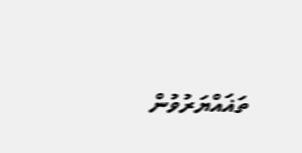ތަޣައްޔަރުވުން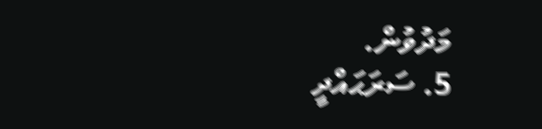މަދުވުން.
5. ސަރަޙައްދީ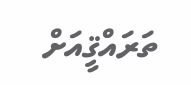ތަރައްޤީއަށް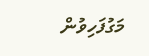މަގުފަހިވުން